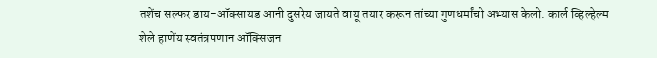तशेंच सल्फर डाय-ऑक्सायड आनी दुसरेय जायते वायू तयार करून तांच्या गुणधर्मांचो अभ्यास केलो. कार्ल व्हिल्हेल्म शेले हाणेंय स्वतंत्रपणान ऑक्सिजन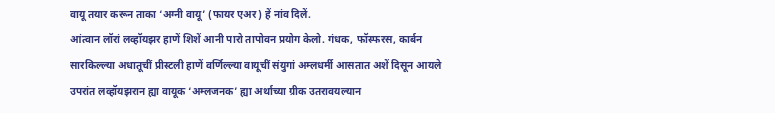वायू तयार करून ताका ‘अग्नी वायू’ (फायर एअर) हें नांव दिलें.
आंत्वान लॉरां लव्हॉयझर हाणें शिशें आनी पारो तापोवन प्रयोग केलो. गंधक, फॉस्फरस, कार्बन सारकिल्ल्या अधातूचीं प्रीस्टली हाणें वर्णिल्ल्या वायूचीं संयुगां अम्लधर्मी आसतात अशें दिसून आयले उपरांत लव्हॉयझरान ह्या वायूक ‘अम्लजनक’ ह्या अर्थाच्या ग्रीक उतरावयल्यान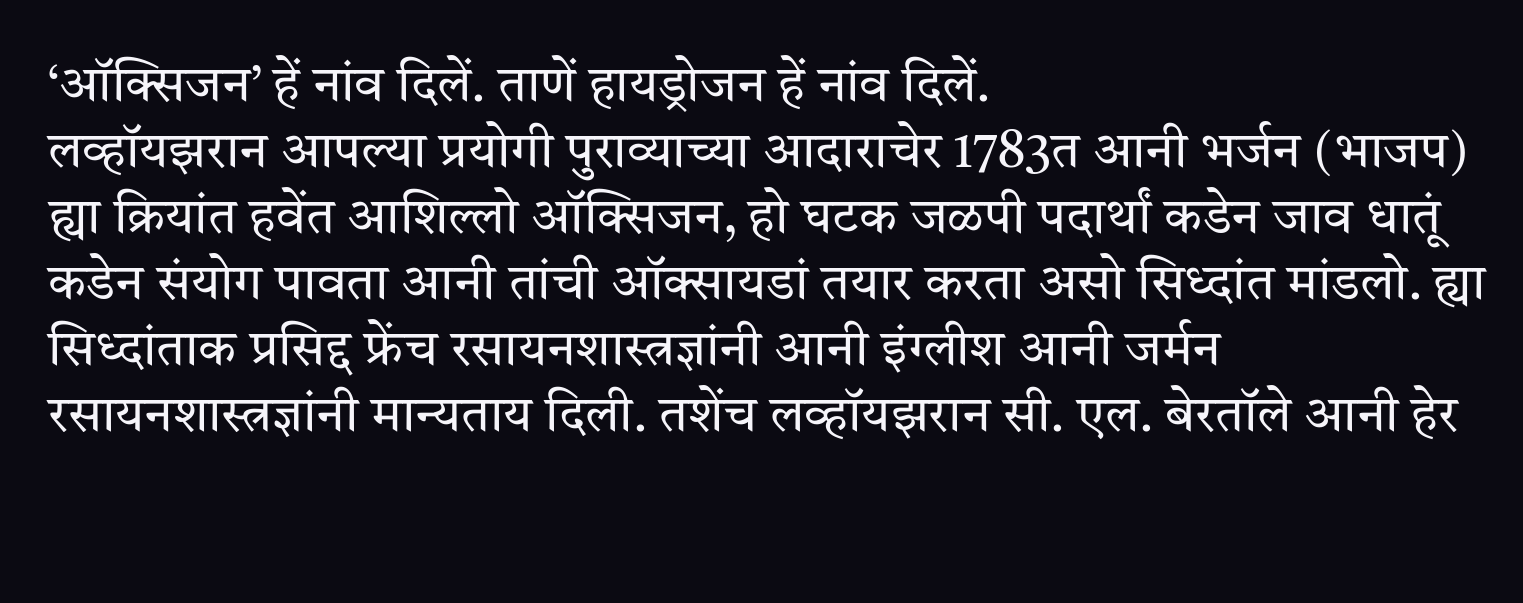‘ऑक्सिजन’ हें नांव दिलें. ताणें हायड्रोजन हें नांव दिलें.
लव्हॉयझरान आपल्या प्रयोगी पुराव्याच्या आदाराचेर 1783त आनी भर्जन (भाजप) ह्या क्रियांत हवेंत आशिल्लो ऑक्सिजन, हो घटक जळपी पदार्थां कडेन जाव धातूं कडेन संयोग पावता आनी तांची ऑक्सायडां तयार करता असो सिध्दांत मांडलो. ह्या सिध्दांताक प्रसिद्द फ्रेंच रसायनशास्त्रज्ञांनी आनी इंग्लीश आनी जर्मन रसायनशास्त्रज्ञांनी मान्यताय दिली. तशेंच लव्हॉयझरान सी. एल. बेरतॉले आनी हेर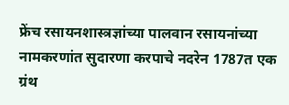फ्रेंच रसायनशास्त्रज्ञांच्या पालवान रसायनांच्या नामकरणांत सुदारणा करपाचे नदरेन 1787त एक ग्रंथ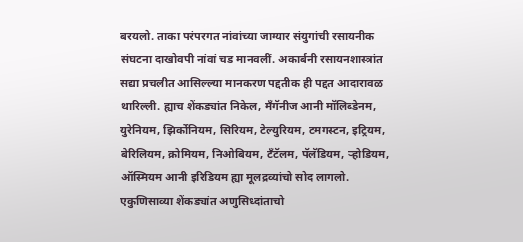बरयलो. ताका परंपरगत नांवांच्या जाग्यार संयुगांची रसायनीक संघटना दाखोवपी नांवां चड मानवलीं. अकार्बनी रसायनशास्त्रांत सद्या प्रचलीत आसिल्ल्या मानकरण पद्दतीक ही पद्दत आदारावळ थारिल्ली. ह्याच शेंकड्यांत निकेल, मँगॅनीज आनी मॉलिब्डेनम, युरेनियम, झिर्कोनियम, सिरियम, टेल्युरियम, टमगस्टन, इट्रियम, बेरिलियम, क्रोमियम, निओबियम, टँटॅलम, पॅलॅडियम, ऱ्होडियम, ऑस्मियम आनी इरिडियम ह्या मूलद्रव्यांचो सोद लागलो.
एकुणिसाव्या शेंकड्यांत अणुसिध्दांताचो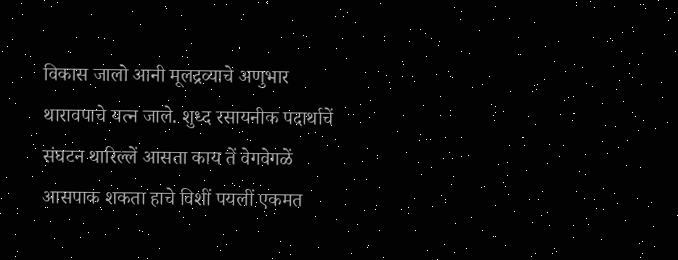विकास जालो आनी मूलद्रव्याचे अणुभार थारावपाचे यत्न जाले. शुध्द रसायनीक पदार्थाचें संघटन थारिल्लें आसता काय तें वेगवेगळें आसपाक शकता हाचे विशीं पयलीं एकमत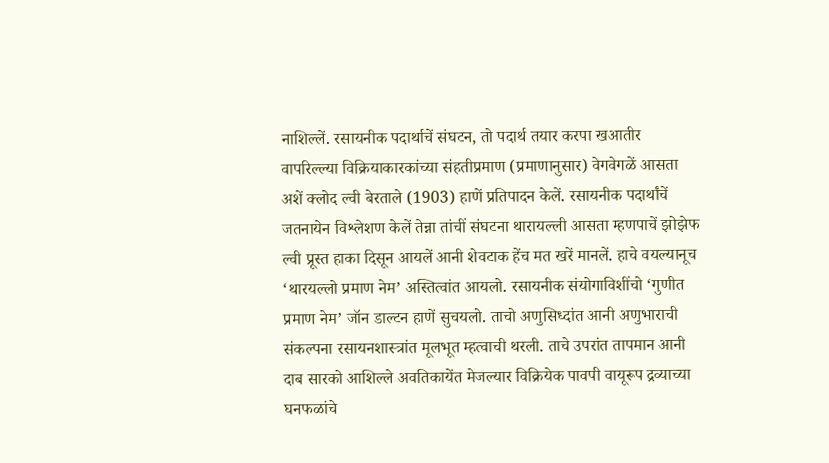नाशिल्लें. रसायनीक पदार्थाचें संघटन, तो पदार्थ तयार करपा खआतीर वापरिल्ल्या विक्रियाकारकांच्या संहतीप्रमाण (प्रमाणानुसार) वेगवेगळें आसता अशें क्लोद ल्वी बेरताले (1903) हाणें प्रतिपादन केलें. रसायनीक पदार्थांचें जतनायेन विश्लेशण केलें तेन्ना तांचीं संघटना थारायल्ली आसता म्हणपाचें झोझेफ ल्वी प्रूस्त हाका दिसून आयलें आनी शेवटाक हेंच मत खरें मानलें. हाचे वयल्यानूच ‘थारयल्लो प्रमाण नेम’ अस्तित्वांत आयलो. रसायनीक संयोगाविशींचो ‘गुणीत प्रमाण नेम’ जॉन डाल्टन हाणें सुचयलो. ताचो अणुसिध्दांत आनी अणुभाराची संकल्पना रसायनशास्त्रांत मूलभूत म्हत्वाची थरली. ताचे उपरांत तापमान आनी दाब सारको आशिल्ले अवतिकायेंत मेजल्यार विक्रियेक पावपी वायूरूप द्रव्याच्या घनफळांचे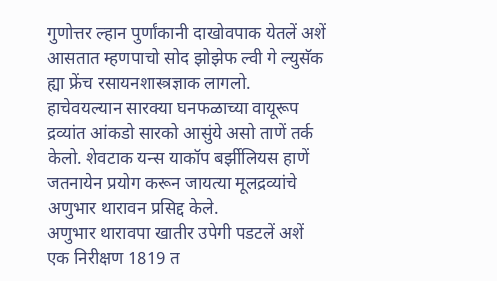गुणोत्तर ल्हान पुर्णांकानी दाखोवपाक येतलें अशें आसतात म्हणपाचो सोद झोझेफ ल्वी गे ल्युसॅक ह्या फ्रेंच रसायनशास्त्रज्ञाक लागलो. हाचेवयल्यान सारक्या घनफळाच्या वायूरूप द्रव्यांत आंकडो सारको आसुंये असो ताणें तर्क केलो. शेवटाक यन्स याकॉप बर्झीलियस हाणें जतनायेन प्रयोग करून जायत्या मूलद्रव्यांचे अणुभार थारावन प्रसिद्द केले.
अणुभार थारावपा खातीर उपेगी पडटलें अशें एक निरीक्षण 1819 त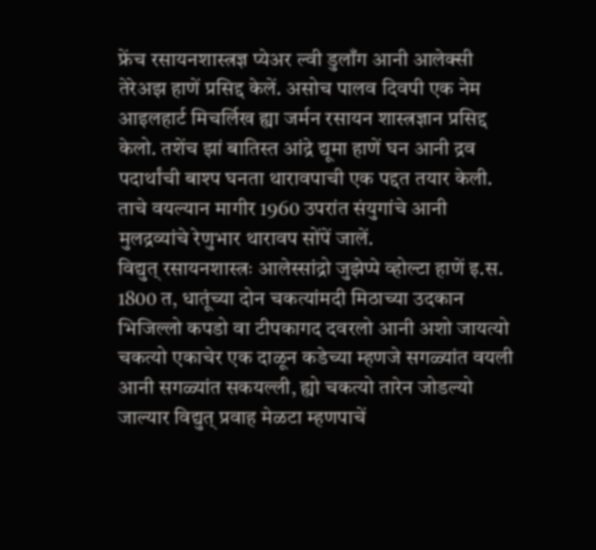फ्रेंच रसायनशास्त्रज्ञ प्येअर ल्वी डुलाँग आनी आलेक्सी तेरेअझ हाणें प्रसिद्द केलें. असोच पालव दिवपी एक नेम आइलहार्ट मिचर्लिख ह्या जर्मन रसायन शास्त्रज्ञान प्रसिद्द केलो. तशेंच झां बातिस्त आंद्रे द्यूमा हाणें घन आनी द्रव पदार्थांची बाश्प घनता थारावपाची एक पद्दत तयार केली. ताचे वयल्यान मागीर 1960 उपरांत संयुगांचे आनी मुलद्रव्यांचे रेणुभार थारावप सोंपें जालें.
विद्युत् रसायनशास्त्रः आलेस्सांद्रो जुझेप्पे व्होल्टा हाणें इ.स. 1800 त, धातूंच्या दोन चकत्यांमदी मिठाच्या उदकान भिजिल्लो कपडो वा टीपकागद दवरलो आनी अशो जायत्यो चकत्यो एकाचेर एक दाळून कडेच्या म्हणजे सगळ्यांत वयली आनी सगळ्यांत सकयल्ली, ह्यो चकत्यो तारेन जोडल्यो जाल्यार विद्युत् प्रवाह मेळटा म्हणपाचें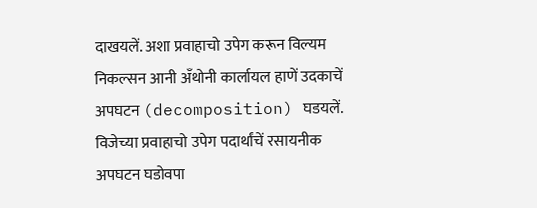दाखयलें. अशा प्रवाहाचो उपेग करून विल्यम निकल्सन आनी अँथोनी कार्लायल हाणें उदकाचें अपघटन (decomposition) घडयलें. विजेच्या प्रवाहाचो उपेग पदार्थांचें रसायनीक अपघटन घडोवपा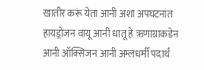खातीर करूं येता आनी अशा अपघटनांत हायड्रोजन वायू आनी धातू हे ऋणाग्राकडेन आनी ऑक्सिजन आनी अम्लधर्मी पदार्थ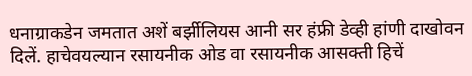धनाग्राकडेन जमतात अशें बर्झीलियस आनी सर हंफ्री डेव्ही हांणी दाखोवन दिलें. हाचेवयल्यान रसायनीक ओड वा रसायनीक आसक्ती हिचें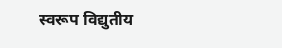स्वरूप विद्युतीय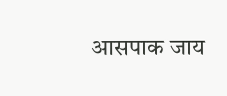आसपाक जाय